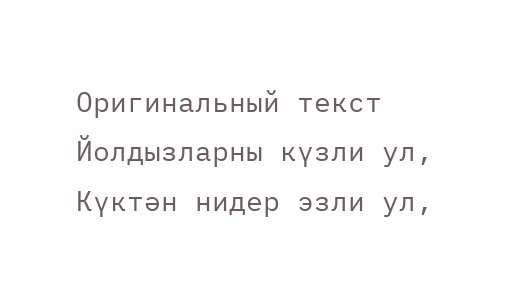Оригинальный текст
Йолдызларны күзли ул,
Күктән нидер эзли ул,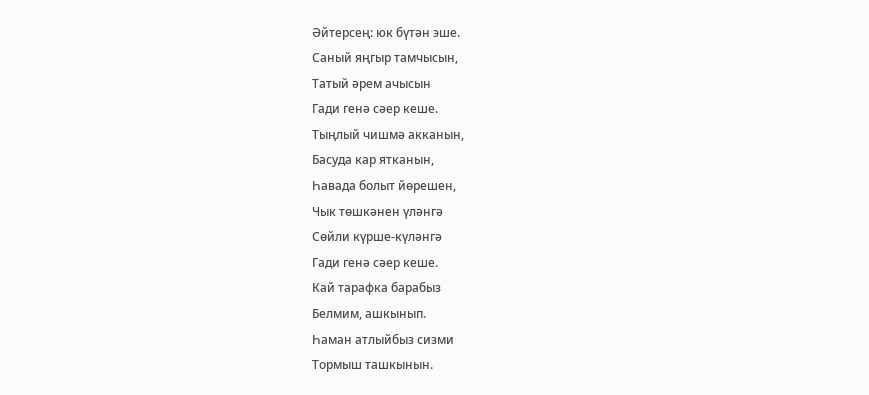Әйтерсең: юк бүтән эше.
Саный яңгыр тамчысын,
Татый әрем ачысын
Гади генә сәер кеше.
Тыңлый чишмә акканын,
Басуда кар ятканын,
Һавада болыт йөрешен,
Чык төшкәнен үләнгә
Сөйли күрше-күләнгә
Гади генә сәер кеше.
Кай тарафка барабыз
Белмим, ашкынып.
Һаман атлыйбыз сизми
Тормыш ташкынын.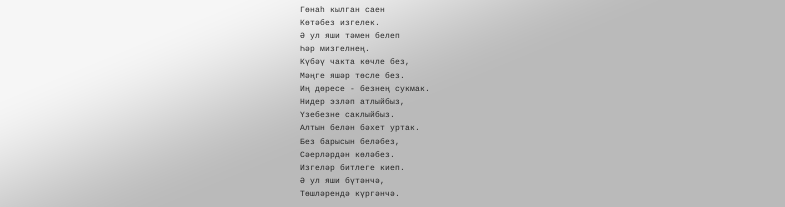Гөнаһ кылган саен
Көтәбез изгелек.
Ә ул яши тәмен белеп
Һәр мизгелнең.
Күбәү чакта көчле без,
Мәңге яшәр төсле без.
Иң дөресе - безнең сукмак.
Нидер эзләп атлыйбыз,
Үзебезне саклыйбыз.
Алтын белән бәхет уртак.
Без барысын беләбез,
Сәерләрдән көләбез.
Изгеләр битлеге киеп.
Ә ул яши бүтәнчә,
Төшләрендә күргәнчә.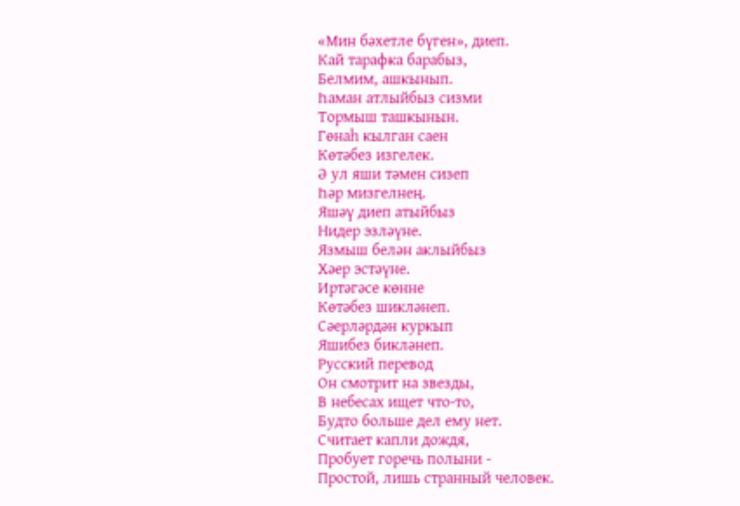«Мин бәхетле бүген», диеп.
Кай тарафка барабыз,
Белмим, ашкынып.
Һаман атлыйбыз сизми
Тормыш ташкынын.
Гөнаһ кылган саен
Көтәбез изгелек.
Ә ул яши тәмен сизеп
Һәр мизгелнең.
Яшәү диеп атыйбыз
Нидер эзләүне.
Язмыш белән аклыйбыз
Хәер эстәүне.
Иртәгәсе көнне
Көтәбез шикләнеп.
Сәерләрдән куркып
Яшибез бикләнеп.
Русский перевод
Он смотрит на звезды,
В небесах ищет что-то,
Будто больше дел ему нет.
Считает капли дождя,
Пробует горечь полыни -
Простой, лишь странный человек.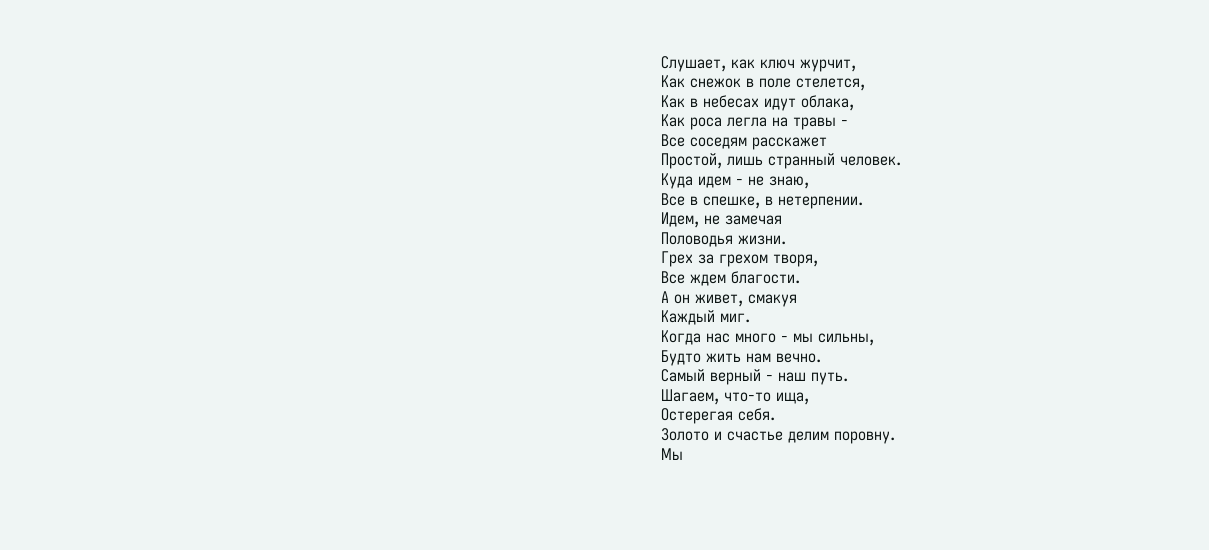Слушает, как ключ журчит,
Как снежок в поле стелется,
Как в небесах идут облака,
Как роса легла на травы -
Все соседям расскажет
Простой, лишь странный человек.
Куда идем - не знаю,
Все в спешке, в нетерпении.
Идем, не замечая
Половодья жизни.
Грех за грехом творя,
Все ждем благости.
А он живет, смакуя
Каждый миг.
Когда нас много - мы сильны,
Будто жить нам вечно.
Самый верный - наш путь.
Шагаем, что-то ища,
Остерегая себя.
Золото и счастье делим поровну.
Мы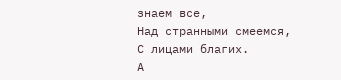знаем все,
Над странными смеемся,
С лицами благих.
А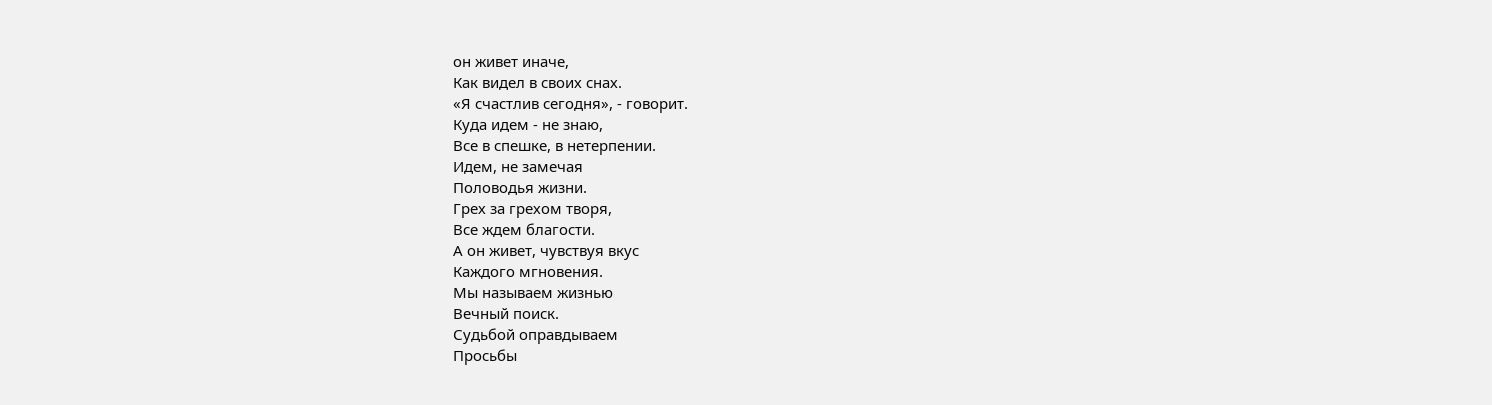он живет иначе,
Как видел в своих снах.
«Я счастлив сегодня», - говорит.
Куда идем - не знаю,
Все в спешке, в нетерпении.
Идем, не замечая
Половодья жизни.
Грех за грехом творя,
Все ждем благости.
А он живет, чувствуя вкус
Каждого мгновения.
Мы называем жизнью
Вечный поиск.
Судьбой оправдываем
Просьбы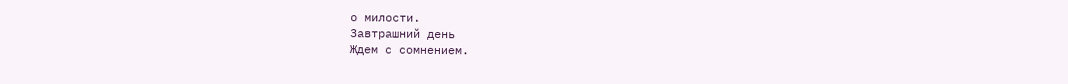о милости.
Завтрашний день
Ждем с сомнением.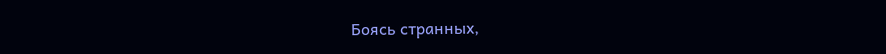Боясь странных,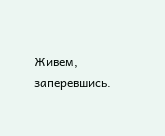Живем, заперевшись.